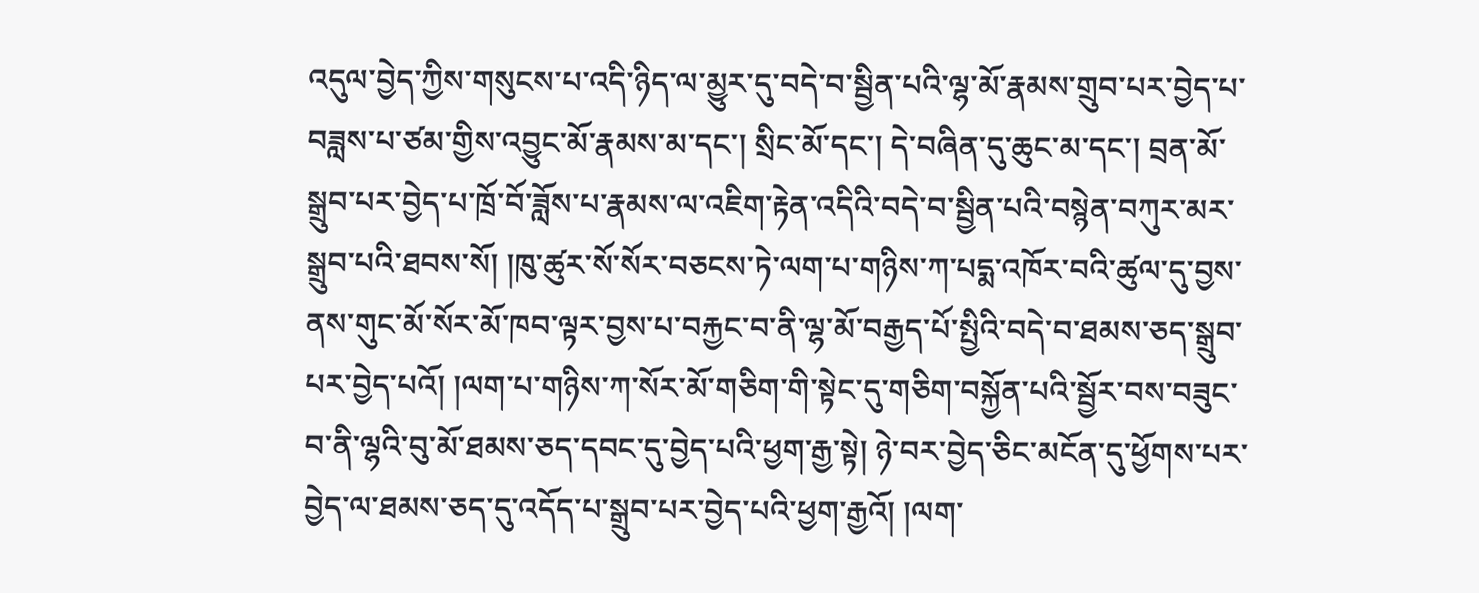འདུལ་བྱེད་ཀྱིས་གསུངས་པ་འདི་ཉིད་ལ་མྱུར་དུ་བདེ་བ་སྦྱིན་པའི་ལྷ་མོ་རྣམས་གྲུབ་པར་བྱེད་པ་བཟླས་པ་ཙམ་གྱིས་འབྱུང་མོ་རྣམས་མ་དང་། སྲིང་མོ་དང་། དེ་བཞིན་དུ་ཆུང་མ་དང་། བྲན་མོ་སྒྲུབ་པར་བྱེད་པ་ཁྲོ་བོ་ཟློས་པ་རྣམས་ལ་འཇིག་རྟེན་འདིའི་བདེ་བ་སྦྱིན་པའི་བསྙེན་བཀུར་མར་སྒྲུབ་པའི་ཐབས་སོ། །ཁུ་ཚུར་སོ་སོར་བཅངས་ཏེ་ལག་པ་གཉིས་ཀ་པདྨ་འཁོར་བའི་ཚུལ་དུ་བྱས་ནས་གུང་མོ་སོར་མོ་ཁབ་ལྟར་བྱས་པ་བརྐྱང་བ་ནི་ལྷ་མོ་བརྒྱད་པོ་སྤྱིའི་བདེ་བ་ཐམས་ཅད་སྒྲུབ་པར་བྱེད་པའོ། །ལག་པ་གཉིས་ཀ་སོར་མོ་གཅིག་གི་སྟེང་དུ་གཅིག་བསྐྱོན་པའི་སྦྱོར་བས་བཟུང་བ་ནི་ལྷའི་བུ་མོ་ཐམས་ཅད་དབང་དུ་བྱེད་པའི་ཕྱག་རྒྱ་སྟེ། ཉེ་བར་བྱེད་ཅིང་མངོན་དུ་ཕྱོགས་པར་བྱེད་ལ་ཐམས་ཅད་དུ་འདོད་པ་སྒྲུབ་པར་བྱེད་པའི་ཕྱག་རྒྱའོ། །ལག་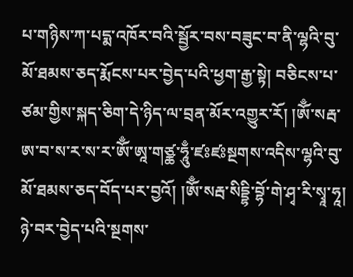པ་གཉིས་ཀ་པདྨ་འཁོར་བའི་སྦྱོར་བས་བཟུང་བ་ནི་ལྷའི་བུ་མོ་ཐམས་ཅད་རྨོངས་པར་བྱེད་པའི་ཕྱག་རྒྱ་སྟེ། བཅིངས་པ་ཙམ་གྱིས་སྐད་ཅིག་དེ་ཉིད་ལ་བྲན་མོར་འགྱུར་རོ། །ཨོྃ་སརྦ་ཨ་བ་ས་ར་ས་ར་ཨོྃ་ཨཱ་གཙྪ་ཧཱུྃ་ཛཿཛཿསྔགས་འདིས་ལྷའི་བུ་མོ་ཐམས་ཅད་བོད་པར་བྱའོ། །ཨོྃ་སརྦ་སིདྡྷི་བྷོ་གེ་ཤྭ་རི་སྭཱ་ཧཱ། ཉེ་བར་བྱེད་པའི་སྔགས་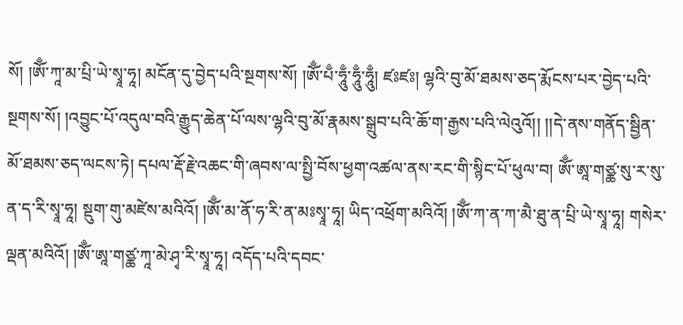སོ། །ཨོྃ་ཀཱ་མ་པྲི་ཡེ་སྭཱ་ཧཱ། མངོན་དུ་བྱེད་པའི་སྔགས་སོ། །ཨོྃ་པྃ་ཧཱུྃ་ཧཱུྃ་ཧཱུྃ། ཛཿཛཿ། ལྷའི་བུ་མོ་ཐམས་ཅད་རྨོངས་པར་བྱེད་པའི་སྔགས་སོ། །འབྱུང་པོ་འདུལ་བའི་རྒྱུད་ཆེན་པོ་ལས་ལྷའི་བུ་མོ་རྣམས་སྒྲུབ་པའི་ཆོ་ག་རྒྱས་པའི་ལེའུའོ།། །།དེ་ནས་གནོད་སྦྱིན་མོ་ཐམས་ཅད་ལངས་ཏེ། དཔལ་རྡོ་རྗེ་འཆང་གི་ཞབས་ལ་སྤྱི་བོས་ཕྱག་འཚལ་ནས་རང་གི་སྙིང་པོ་ཕུལ་བ། ཨོྃ་ཨཱ་གཙྪ་སུ་ར་སུ་ན་ད་རི་སྭཱ་ཧཱ། སྡུག་གུ་མཛེས་མའིའོ། །ཨོྃ་མ་ནོ་ཧ་རི་ན་མཿསྭཱ་ཧཱ། ཡིད་འཕྲོག་མའིའོ། །ཨོྃ་ཀ་ན་ཀ་མཻ་ཐུ་ན་པྲི་ཡེ་སྭཱ་ཧཱ། གསེར་ལྡན་མའིའོ། །ཨོྃ་ཨཱ་གཙྪ་ཀཱ་མེ་ཤྭ་རི་སྭཱ་ཧཱ། འདོད་པའི་དབང་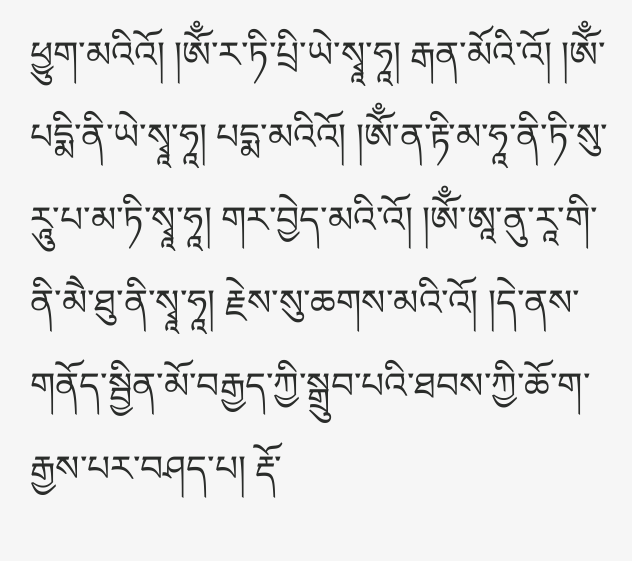ཕྱུག་མའིའོ། །ཨོྃ་ར་ཏི་པྲི་ཡེ་སྭཱ་ཧཱ། རྒན་མོའི་འོ། །ཨོྃ་པདྨི་ནི་ཡེ་སྭཱ་ཧཱ། པདྨ་མའིའོ། །ཨོྃ་ན་རྟི་མ་ཧཱ་ནི་ཏི་སུ་རཱུ་པ་མ་ཏི་སྭཱ་ཧཱ། གར་བྱེད་མའི་འོ། །ཨོྃ་ཨཱ་ནུ་རཱ་གི་ནི་མཻ་ཐུ་ནི་སྭཱ་ཧཱ། རྗེས་སུ་ཆགས་མའི་འོ། །དེ་ནས་གནོད་སྦྱིན་མོ་བརྒྱད་ཀྱི་སྒྲུབ་པའི་ཐབས་ཀྱི་ཆོ་ག་རྒྱས་པར་བཤད་པ། རྡོ་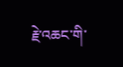རྗེ་འཆང་གི་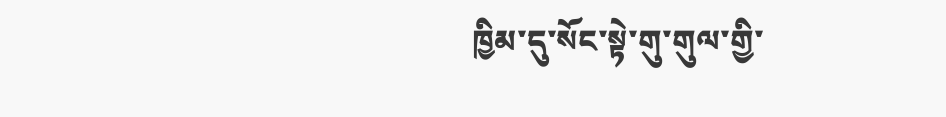ཁྱིམ་དུ་སོང་སྟེ་གུ་གུལ་གྱི་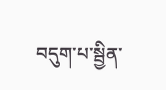བདུག་པ་སྦྱིན་